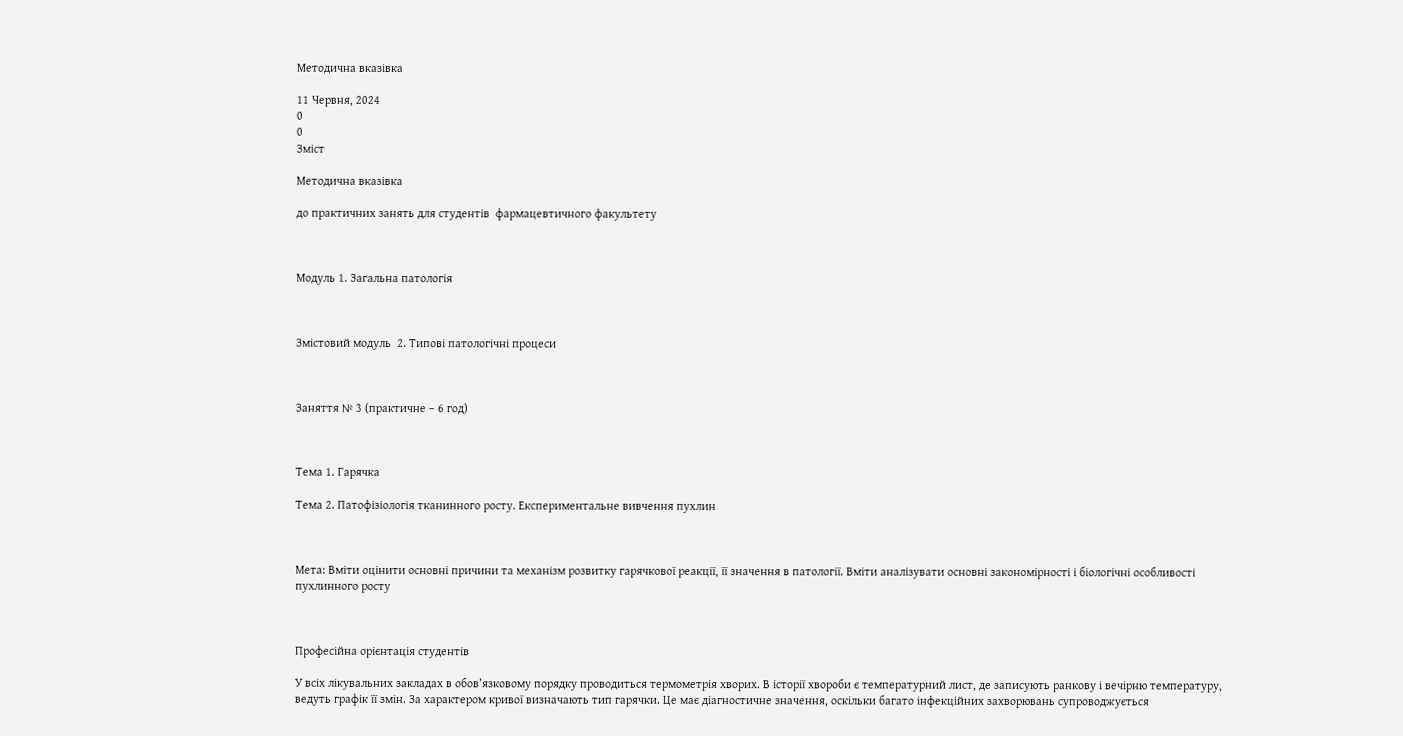Методична вказівка

11 Червня, 2024
0
0
Зміст

Методична вказівка

до практичних занять для студентів  фармацевтичного факультету



Модуль 1. Загальна патологія



Змістовий модуль  2. Типові патологічні процеси



Заняття № 3 (практичне – 6 год)



Тема 1. Гарячка

Тема 2. Патофізіологія тканинного росту. Експериментальне вивчення пухлин



Мета: Вміти оцінити основні причини та механізм розвитку гарячкової реакції, її значення в патології. Вміти аналізувати основні закономірності і біологічні особливості пухлинного росту



Професійна орієнтація студентів

У всіх лікувальних закладах в обов’язковому порядку проводиться термометрія хворих. В історії хвороби є температурний лист, де записують ранкову і вечірню температуру, ведуть графік її змін. За характером кривої визначають тип гарячки. Це має діагностичне значення, оскільки багато інфекційних захворювань супроводжується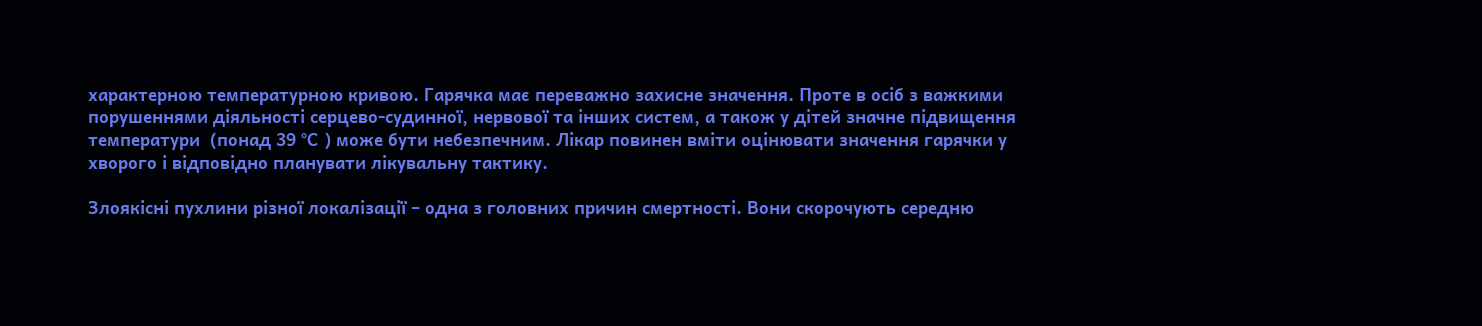характерною температурною кривою. Гарячка має переважно захисне значення. Проте в осіб з важкими порушеннями діяльності серцево-судинної, нервової та інших систем, а також у дітей значне підвищення температури  (понад 39 °С ) може бути небезпечним. Лікар повинен вміти оцінювати значення гарячки у хворого і відповідно планувати лікувальну тактику.

Злоякісні пухлини різної локалізації – одна з головних причин смертності. Вони скорочують середню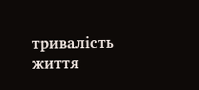тривалість життя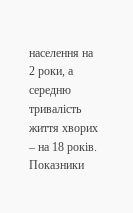населення на 2 роки, а середню тривалість життя хворих – на 18 років. Показники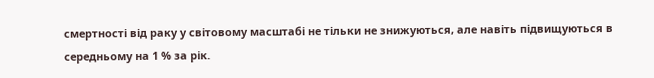смертності від раку у світовому масштабі не тільки не знижуються, але навіть підвищуються в середньому на 1 % за рік.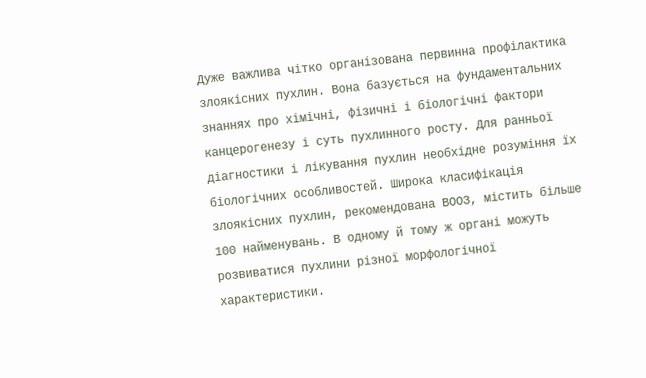Дуже важлива чітко організована первинна профілактика злоякісних пухлин. Вона базується на фундаментальних знаннях про хімічні, фізичні і біологічні фактори канцерогенезу і суть пухлинного росту. Для ранньої діагностики і лікування пухлин необхідне розуміння їх біологічних особливостей. Широка класифікація злоякісних пухлин, рекомендована ВООЗ, містить більше 100 найменувань. В одному й тому ж органі можуть розвиватися пухлини різної морфологічної характеристики.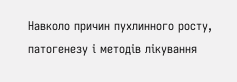Навколо причин пухлинного росту, патогенезу і методів лікування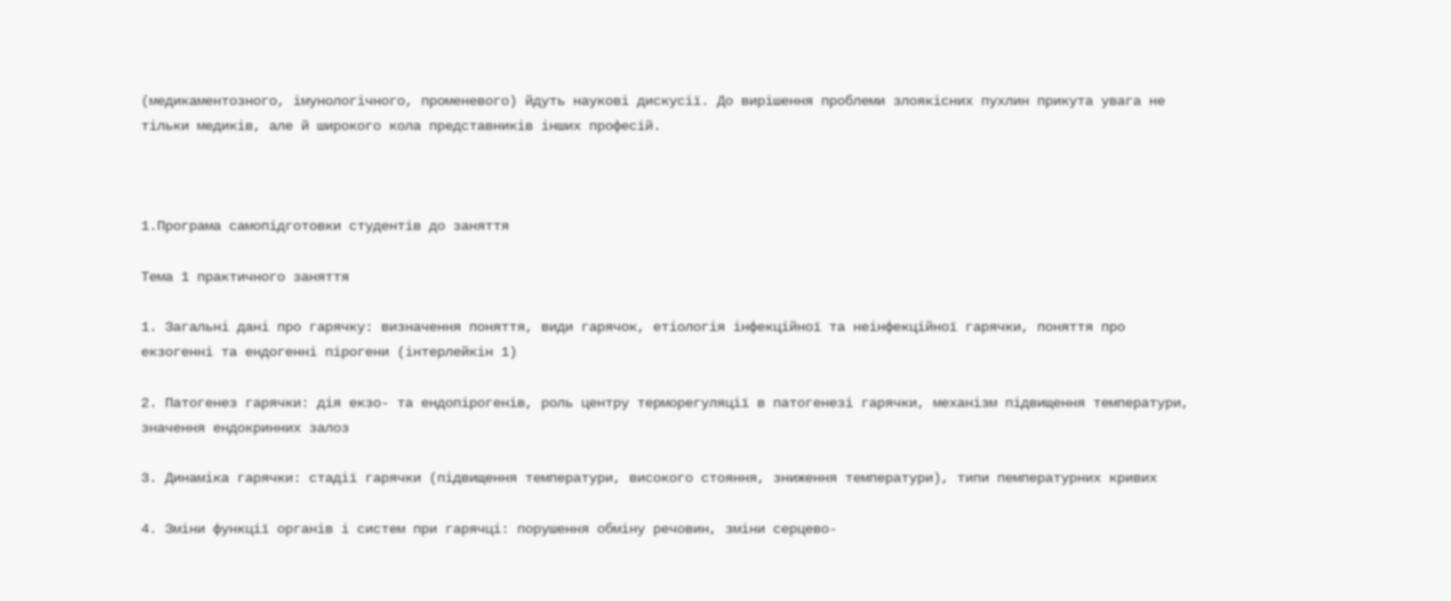(медикаментозного, імунологічного, променевого) йдуть наукові дискусії. До вирішення проблеми злоякісних пухлин прикута увага не тільки медиків, але й широкого кола представників інших професій.



1.Програма самопідготовки студентів до заняття

Тема 1 практичного заняття

1. Загальні дані про гарячку: визначення поняття, види гарячок, етіологія інфекційної та неінфекційної гарячки, поняття про екзогенні та ендогенні пірогени (інтерлейкін 1)

2. Патогенез гарячки: дія екзо- та ендопірогенів, роль центру терморегуляції в патогенезі гарячки, механізм підвищення температури, значення ендокринних залоз

3. Динаміка гарячки: стадії гарячки (підвищення температури, високого стояння, зниження температури), типи пемпературних кривих

4. Зміни функції органів і систем при гарячці: порушення обміну речовин, зміни серцево-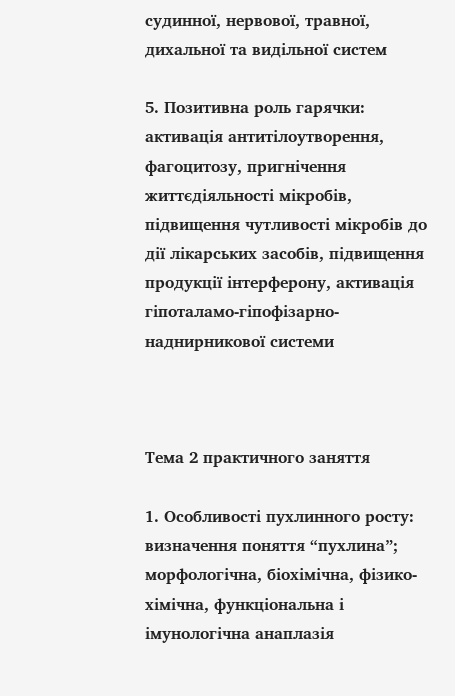судинної, нервової, травної, дихальної та видільної систем

5. Позитивна роль гарячки: активація антитілоутворення, фагоцитозу, пригнічення життєдіяльності мікробів, підвищення чутливості мікробів до дії лікарських засобів, підвищення продукції інтерферону, активація гіпоталамо-гіпофізарно-наднирникової системи



Тема 2 практичного заняття

1. Особливості пухлинного росту: визначення поняття “пухлина”; морфологічна, біохімічна, фізико-хімічна, функціональна і імунологічна анаплазія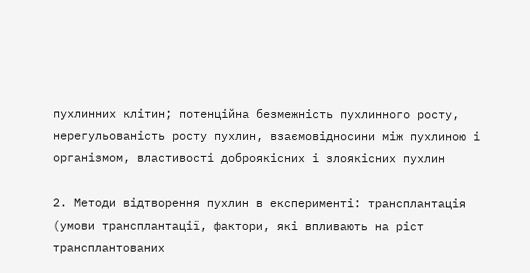пухлинних клітин; потенційна безмежність пухлинного росту, нерегульованість росту пухлин, взаємовідносини між пухлиною і організмом, властивості доброякісних і злоякісних пухлин

2. Методи відтворення пухлин в експерименті: трансплантація (умови трансплантації, фактори, які впливають на ріст трансплантованих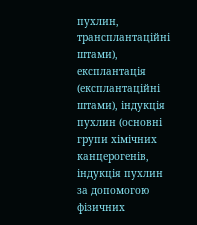пухлин, трансплантаційні штами), експлантація (експлантаційні штами), індукція пухлин (основні групи хімічних канцерогенів, індукція пухлин за допомогою фізичних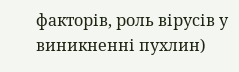факторів, роль вірусів у виникненні пухлин)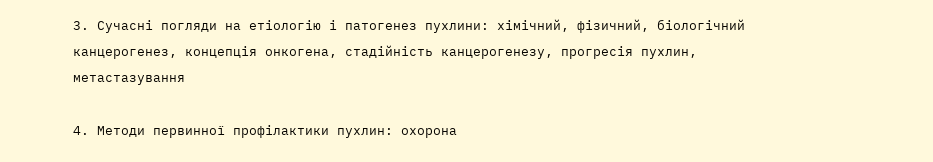3. Сучасні погляди на етіологію і патогенез пухлини: хімічний, фізичний, біологічний канцерогенез, концепція онкогена, стадійність канцерогенезу, прогресія пухлин, метастазування

4. Методи первинної профілактики пухлин: охорона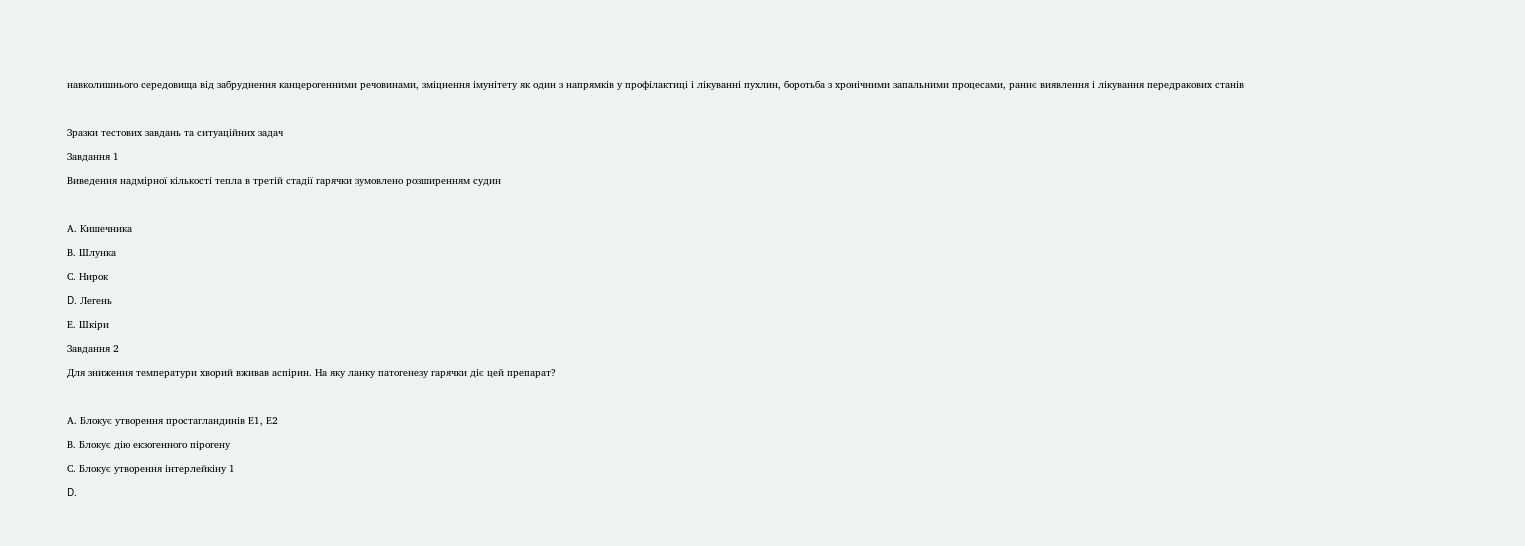навколишнього середовища від забруднення канцерогенними речовинами, зміцнення імунітету як один з напрямків у профілактиці і лікуванні пухлин, боротьба з хронічними запальними процесами, раннє виявлення і лікування передракових станів



Зразки тестових завдань та ситуаційних задач

Завдання 1

Виведення надмірної кількості тепла в третій стадії гарячки зумовлено розширенням судин



А. Кишечника

В. Шлунка

С. Нирок

D. Легень

Е. Шкіри

Завдання 2

Для зниження температури хворий вживав аспірин. На яку ланку патогенезу гарячки діє цей препарат?



А. Блокує утворення простагландинів Е1, Е2

В. Блокує дію екзогенного пірогену

С. Блокує утворення інтерлейкіну 1

D.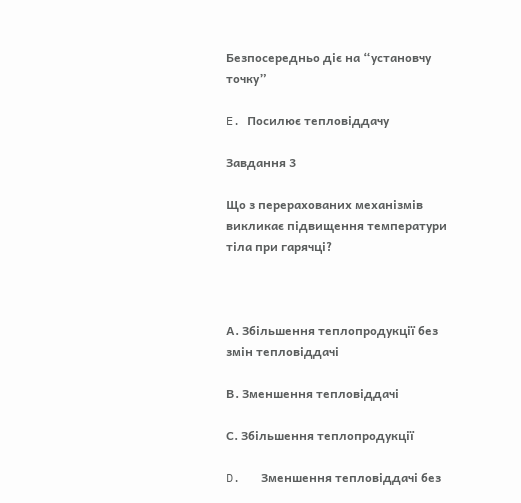Безпосередньо діє на “установчу точку”

E. Посилює тепловіддачу

Завдання 3

Що з перерахованих механізмів викликає підвищення температури тіла при гарячці?



А. Збільшення теплопродукції без змін тепловіддачі

В. Зменшення тепловіддачі

С. Збільшення теплопродукції

D.   Зменшення тепловіддачі без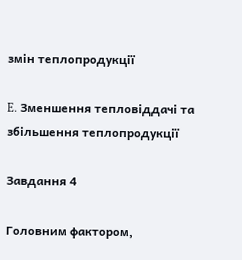змін теплопродукції

E. Зменшення тепловіддачі та збільшення теплопродукції

Завдання 4

Головним фактором,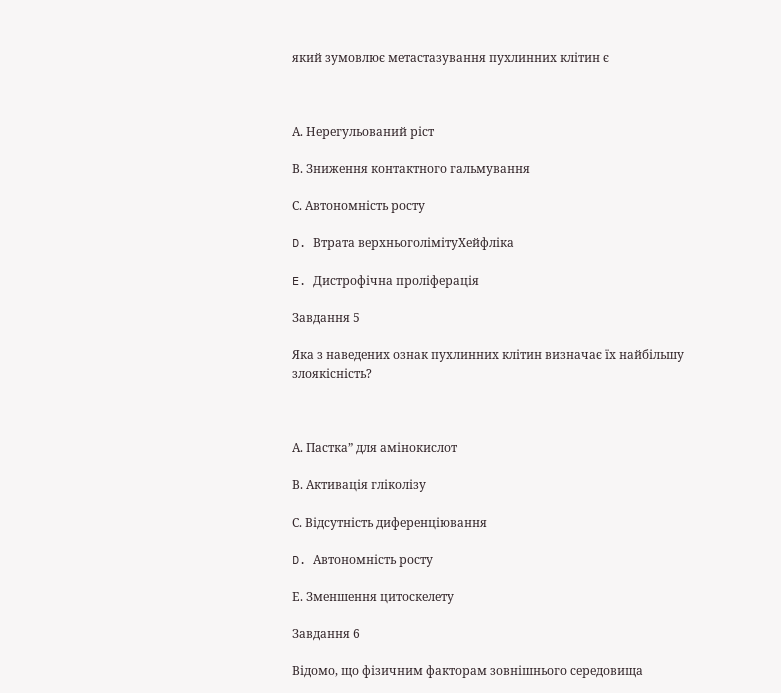який зумовлює метастазування пухлинних клітин є



А. Нерегульований ріст

В. Зниження контактного гальмування

С. Автономність росту

D. Втрата верхньоголімітуХейфліка

E. Дистрофічна проліферація

Завдання 5

Яка з наведених ознак пухлинних клітин визначає їх найбільшу злоякісність?



А. Пастка” для амінокислот

В. Активація гліколізу

С. Відсутність диференціювання

D. Автономність росту

Е. Зменшення цитоскелету

Завдання 6

Відомо, що фізичним факторам зовнішнього середовища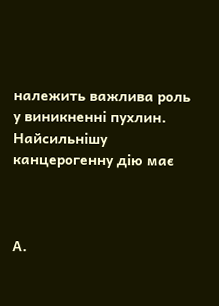належить важлива роль у виникненні пухлин. Найсильнішу канцерогенну дію має



А.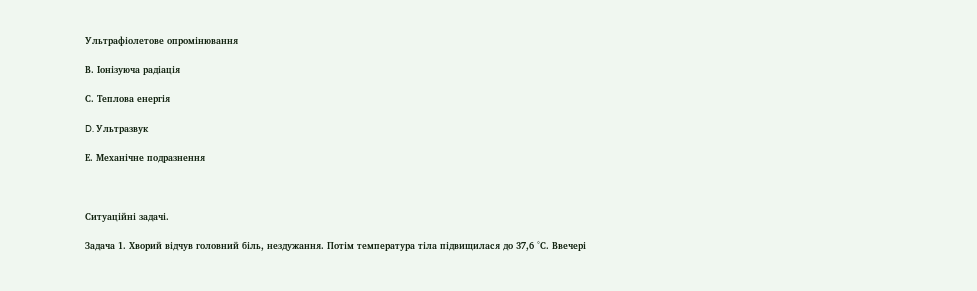Ультрафіолетове опромінювання

В. Іонізуюча радіація

С. Теплова енергія

D. Ультразвук

Е. Механічне подразнення



Ситуаційні задачі.

Задача 1. Хворий відчув головний біль, нездужання. Потім температура тіла підвищилася до 37,6 °С. Ввечері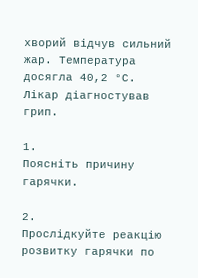хворий відчув сильний жар. Температура досягла 40,2 °С. Лікар діагностував грип.

1.                             Поясніть причину гарячки.

2.                             Прослідкуйте реакцію розвитку гарячки по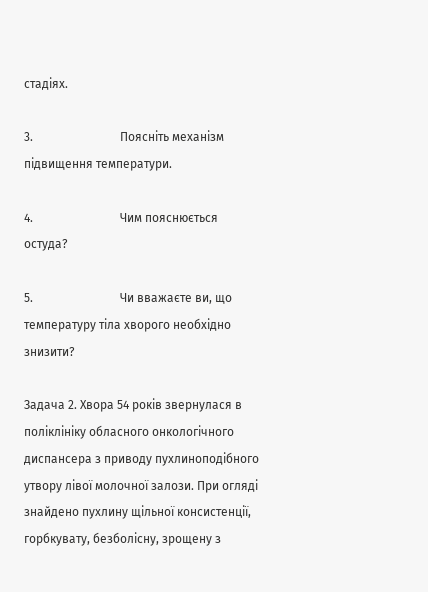стадіях.

3.                             Поясніть механізм підвищення температури.

4.                             Чим пояснюється остуда?

5.                             Чи вважаєте ви, що  температуру тіла хворого необхідно знизити?

Задача 2. Хвора 54 років звернулася в поліклініку обласного онкологічного диспансера з приводу пухлиноподібного утвору лівої молочної залози. При огляді знайдено пухлину щільної консистенції, горбкувату, безболісну, зрощену з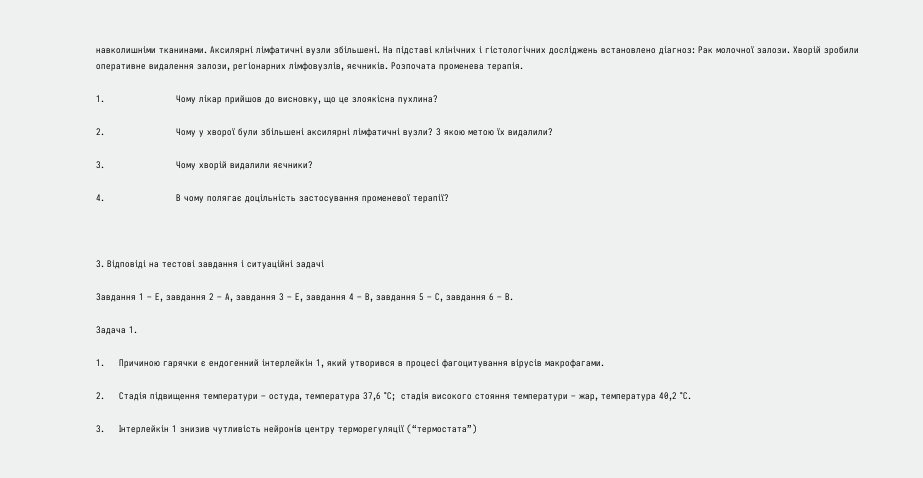навколишніми тканинами. Аксилярні лімфатичні вузли збільшені. На підставі клінічних і гістологічних досліджень встановлено діагноз: Рак молочної залози. Хворій зробили оперативне видалення залози, регіонарних лімфовузлів, яєчників. Розпочата променева терапія.

1.                        Чому лікар прийшов до висновку, що це злоякісна пухлина?

2.                        Чому у хворої були збільшені аксилярні лімфатичні вузли? З якою метою їх видалили?

3.                        Чому хворій видалили яєчники?

4.                        В чому полягає доцільність застосування променевої терапії?



3. Відповіді на тестові завдання і ситуаційні задачі

Завдання 1 – Е, завдання 2 – А, завдання 3 – Е, завдання 4 – В, завдання 5 – С, завдання 6 – В.

Задача 1.

1.     Причиною гарячки є ендогенний інтерлейкін 1, який утворився в процесі фагоцитування вірусів макрофагами.

2.     Стадія підвищення температури – остуда, температура 37,6 °С;  стадія високого стояння температури – жар, температура 40,2 °С.

3.     Інтерлейкін 1 знизив чутливість нейронів центру терморегуляції (“термостата”)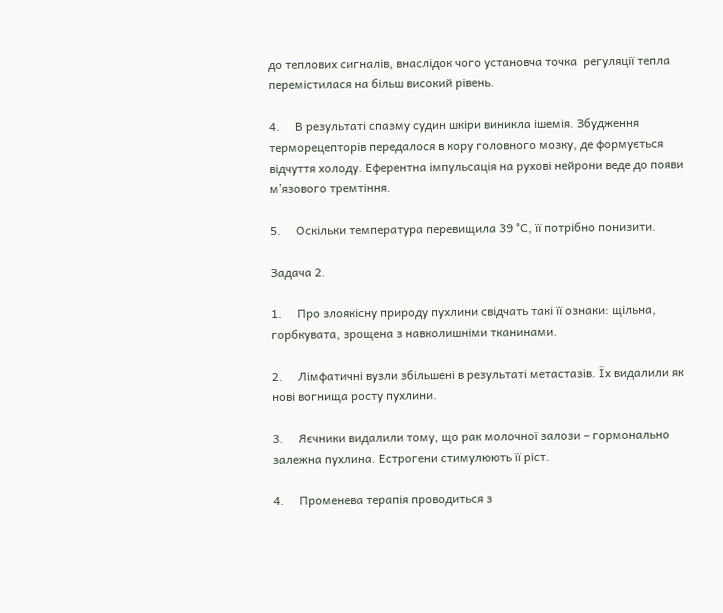до теплових сигналів, внаслідок чого установча точка  регуляції тепла перемістилася на більш високий рівень.

4.     В результаті спазму судин шкіри виникла ішемія. Збудження терморецепторів передалося в кору головного мозку, де формується відчуття холоду. Еферентна імпульсація на рухові нейрони веде до появи м’язового тремтіння.

5.     Оскільки температура перевищила 39 °С, її потрібно понизити.

Задача 2.

1.     Про злоякісну природу пухлини свідчать такі її ознаки: щільна, горбкувата, зрощена з навколишніми тканинами.

2.     Лімфатичні вузли збільшені в результаті метастазів. Їх видалили як нові вогнища росту пухлини.

3.     Яєчники видалили тому, що рак молочної залози – гормонально залежна пухлина. Естрогени стимулюють її ріст.

4.     Променева терапія проводиться з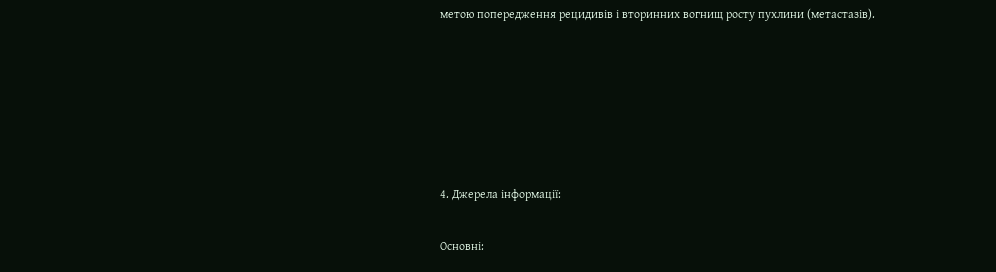метою попередження рецидивів і вторинних вогнищ росту пухлини (метастазів).






4. Джерела інформації:

Основні: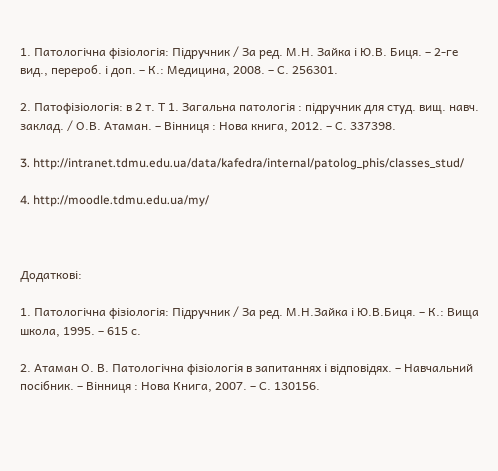1. Патологічна фізіологія: Підручник / За ред. М.Н. Зайка і Ю.В. Биця. – 2-ге вид., перероб. і доп. – К.: Медицина, 2008. – С. 256301.

2. Патофізіологія: в 2 т. Т 1. Загальна патологія : підручник для студ. вищ. навч. заклад. / О.В. Атаман. – Вінниця : Нова книга, 2012. – С. 337398.

3. http://intranet.tdmu.edu.ua/data/kafedra/internal/patolog_phis/classes_stud/

4. http://moodle.tdmu.edu.ua/my/



Додаткові:

1. Патологічна фізіологія: Підручник / За ред. М.Н.Зайка і Ю.В.Биця. – К.: Вища школа, 1995. – 615 с.

2. Атаман О. В. Патологічна фізіологія в запитаннях і відповідях. – Навчальний посібник. – Вінниця : Нова Книга, 2007. – С. 130156.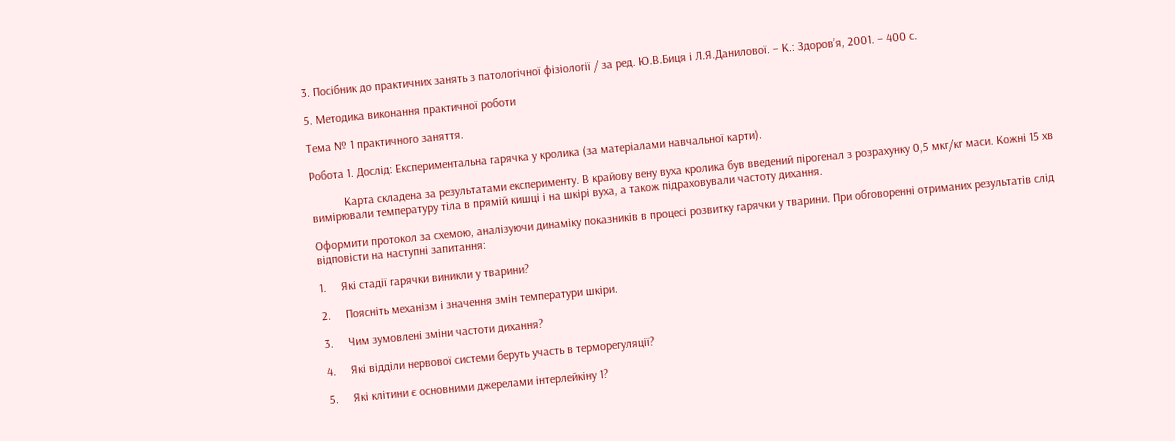3. Посібник до практичних занять з патологічної фізіології / за ред. Ю.В.Биця і Л.Я.Данилової. – К.: Здоров’я, 2001. – 400 с.

5. Методика виконання практичної роботи

Тема № 1 практичного заняття.

Робота 1. Дослід: Експериментальна гарячка у кролика (за матеріалами навчальної карти).

           Карта складена за результатами експерименту. В крайову вену вуха кролика був введений пірогенал з розрахунку 0,5 мкг/кг маси. Кожні 15 хв вимірювали температуру тіла в прямій кишці і на шкірі вуха, а також підраховували частоту дихання.

Оформити протокол за схемою, аналізуючи динаміку показників в процесі розвитку гарячки у тварини. При обговоренні отриманих результатів слід відповісти на наступні запитання:

1.     Які стадії гарячки виникли у тварини?

2.     Поясніть механізм і значення змін температури шкіри.

3.     Чим зумовлені зміни частоти дихання?

4.     Які відділи нервової системи беруть участь в терморегуляції?

5.     Які клітини є основними джерелами інтерлейкіну 1?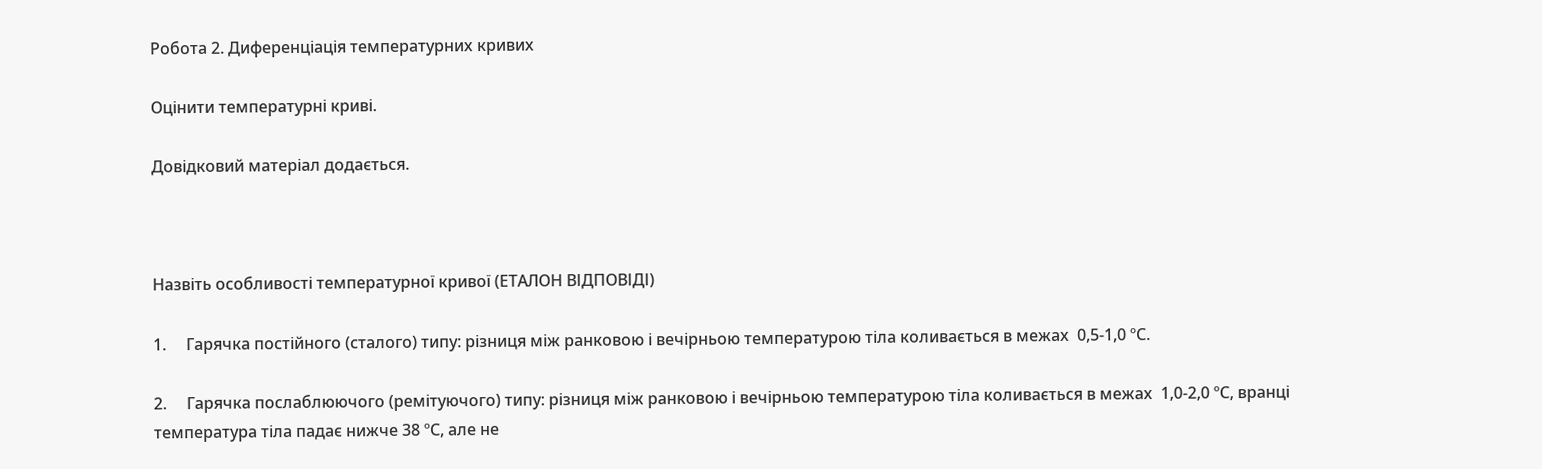Робота 2. Диференціація температурних кривих

Оцінити температурні криві.

Довідковий матеріал додається.



Назвіть особливості температурної кривої (ЕТАЛОН ВІДПОВІДІ)

1.     Гарячка постійного (сталого) типу: різниця між ранковою і вечірньою температурою тіла коливається в межах  0,5-1,0 ºС.

2.     Гарячка послаблюючого (ремітуючого) типу: різниця між ранковою і вечірньою температурою тіла коливається в межах  1,0-2,0 ºС, вранці температура тіла падає нижче 38 ºС, але не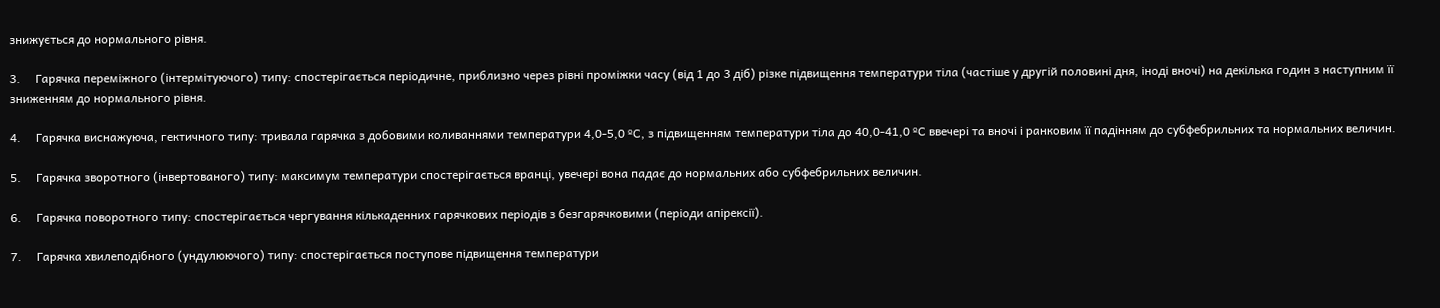знижується до нормального рівня.

3.     Гарячка переміжного (інтермітуючого) типу: спостерігається періодичне, приблизно через рівні проміжки часу (від 1 до 3 діб) різке підвищення температури тіла (частіше у другій половині дня, іноді вночі) на декілька годин з наступним її зниженням до нормального рівня.

4.     Гарячка виснажуюча, гектичного типу: тривала гарячка з добовими коливаннями температури 4,0-5,0 ºС, з підвищенням температури тіла до 40,0-41,0 ºС ввечері та вночі і ранковим її падінням до субфебрильних та нормальних величин.

5.     Гарячка зворотного (інвертованого) типу: максимум температури спостерігається вранці, увечері вона падає до нормальних або субфебрильних величин.

6.     Гарячка поворотного типу: спостерігається чергування кількаденних гарячкових періодів з безгарячковими (періоди апірексії).

7.     Гарячка хвилеподібного (ундулюючого) типу: спостерігається поступове підвищення температури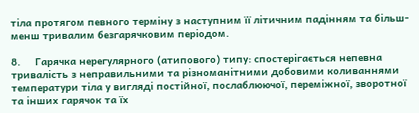тіла протягом певного терміну з наступним її літичним падінням та більш-менш тривалим безгарячковим періодом.

8.     Гарячка нерегулярного (атипового) типу: спостерігається непевна тривалість з неправильними та різноманітними добовими коливаннями температури тіла у вигляді постійної, послаблюючої, переміжної, зворотної та інших гарячок та їх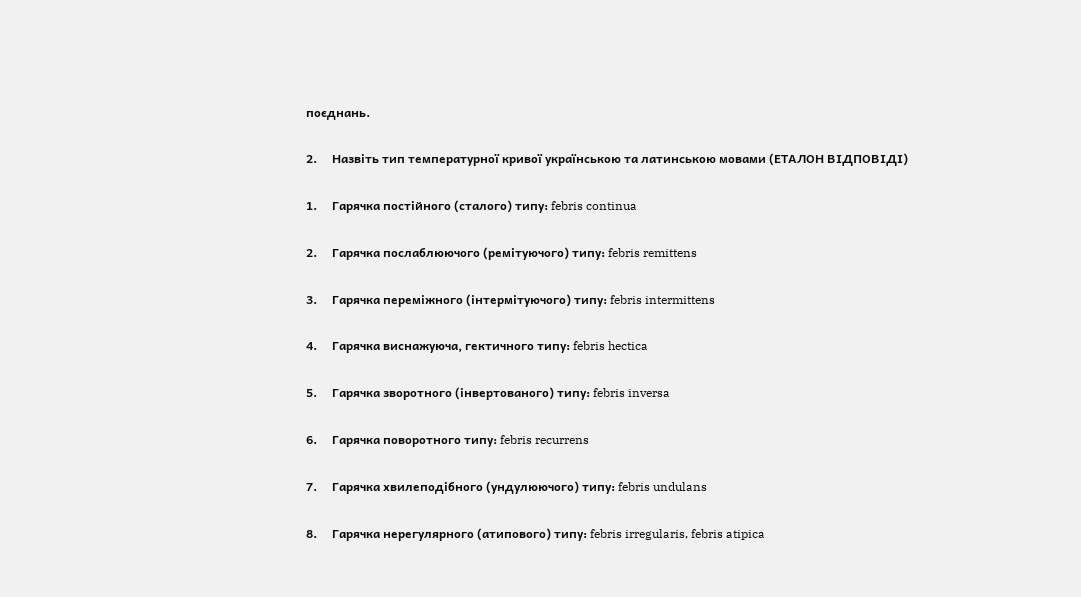поєднань.

2.     Назвіть тип температурної кривої українською та латинською мовами (ЕТАЛОН ВІДПОВІДІ)

1.     Гарячка постійного (сталого) типу: febris continua

2.     Гарячка послаблюючого (ремітуючого) типу: febris remittens

3.     Гарячка переміжного (інтермітуючого) типу: febris intermittens

4.     Гарячка виснажуюча, гектичного типу: febris hectica

5.     Гарячка зворотного (інвертованого) типу: febris inversa

6.     Гарячка поворотного типу: febris recurrens

7.     Гарячка хвилеподібного (ундулюючого) типу: febris undulans

8.     Гарячка нерегулярного (атипового) типу: febris irregularis, febris atipica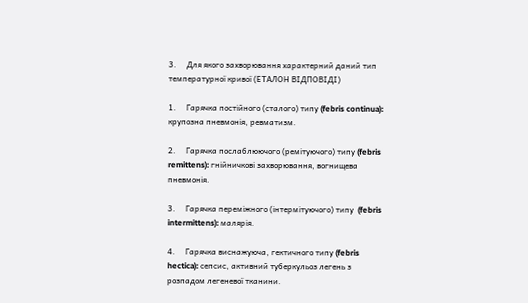3.     Для якого захворювання характерний даний тип температурної кривої (ЕТАЛОН ВІДПОВІДІ)

1.     Гарячка постійного (сталого) типу (febris continua): крупозна пневмонія, ревматизм.

2.     Гарячка послаблюючого (ремітуючого) типу (febris remittens): гнійничкові захворювання, вогнищева пневмонія.

3.     Гарячка переміжного (інтермітуючого) типу  (febris intermittens): малярія.

4.     Гарячка виснажуюча, гектичного типу (febris hectica): сепсис, активний туберкульоз легень з розпадом легеневої тканини.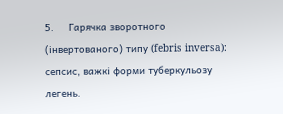5.     Гарячка зворотного (інвертованого) типу (febris inversa): сепсис, важкі форми туберкульозу легень.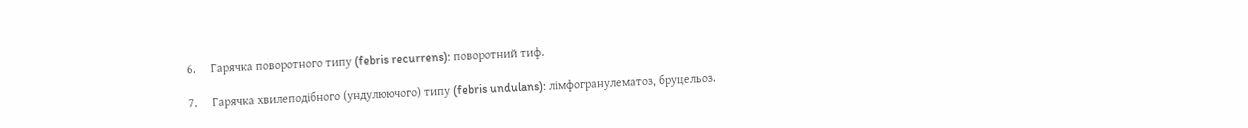6.     Гарячка поворотного типу (febris recurrens): поворотний тиф.

7.     Гарячка хвилеподібного (ундулюючого) типу (febris undulans): лімфогранулематоз, бруцельоз.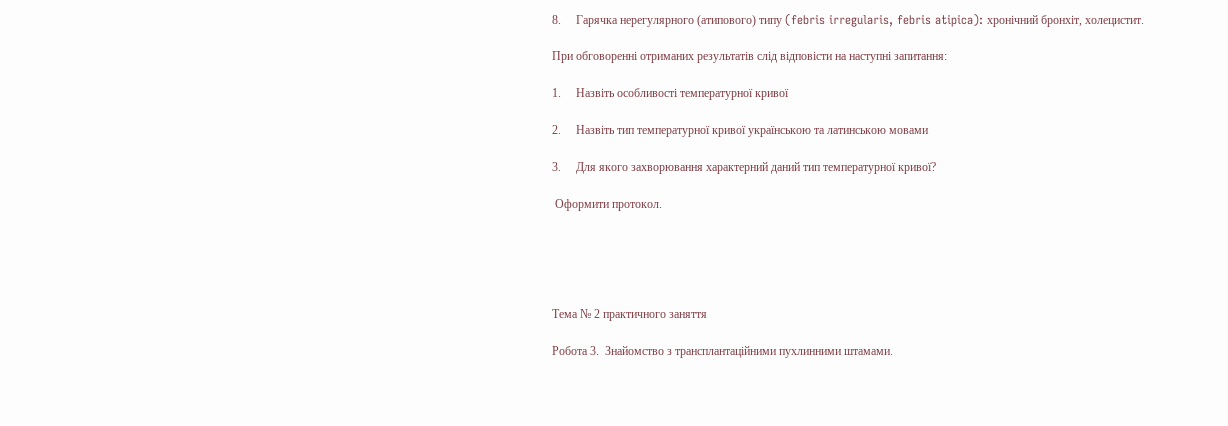8.     Гарячка нерегулярного (атипового) типу (febris irregularis, febris atipica): хронічний бронхіт, холецистит.

При обговоренні отриманих результатів слід відповісти на наступні запитання:

1.     Назвіть особливості температурної кривої

2.     Назвіть тип температурної кривої українською та латинською мовами

3.     Для якого захворювання характерний даний тип температурної кривої?

 Оформити протокол.





Тема № 2 практичного заняття

Робота 3.  Знайомство з трансплантаційними пухлинними штамами.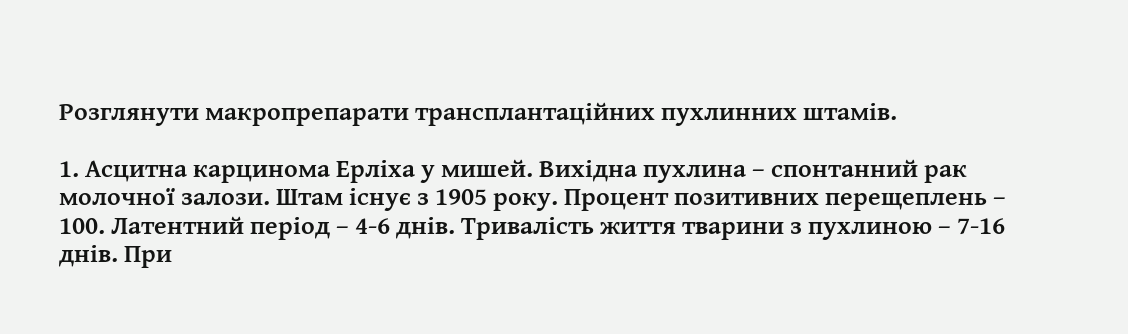Розглянути макропрепарати трансплантаційних пухлинних штамів.

1. Асцитна карцинома Ерліха у мишей. Вихідна пухлина – спонтанний рак молочної залози. Штам існує з 1905 року. Процент позитивних перещеплень – 100. Латентний період – 4-6 днів. Тривалість життя тварини з пухлиною – 7-16 днів. При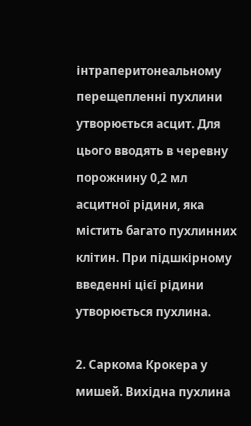інтраперитонеальному перещепленні пухлини утворюється асцит. Для цього вводять в черевну порожнину 0,2 мл асцитної рідини, яка містить багато пухлинних клітин. При підшкірному введенні цієї рідини утворюється пухлина.

2. Саркома Крокера у мишей. Вихідна пухлина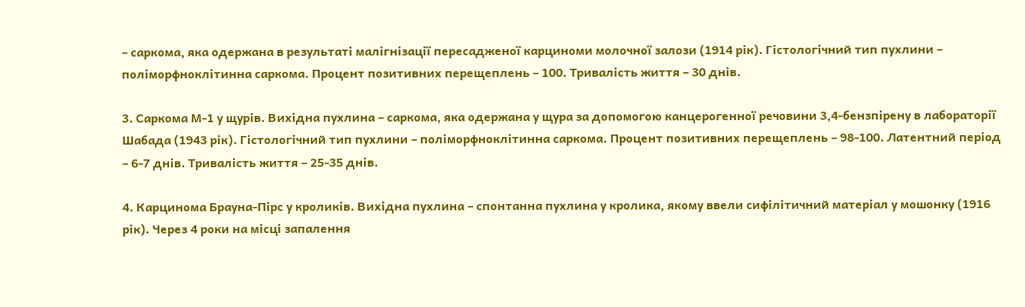– саркома, яка одержана в результаті малігнізації пересадженої карциноми молочної залози (1914 рік). Гістологічний тип пухлини – поліморфноклітинна саркома. Процент позитивних перещеплень – 100. Тривалість життя – 30 днів.

3. Саркома М-1 у щурів. Вихідна пухлина – саркома, яка одержана у щура за допомогою канцерогенної речовини 3,4-бензпірену в лабораторії Шабада (1943 рік). Гістологічний тип пухлини – поліморфноклітинна саркома. Процент позитивних перещеплень – 98-100. Латентний період – 6-7 днів. Тривалість життя – 25-35 днів.

4. Карцинома Брауна-Пірс у кроликів. Вихідна пухлина – спонтанна пухлина у кролика, якому ввели сифілітичний матеріал у мошонку (1916 рік). Через 4 роки на місці запалення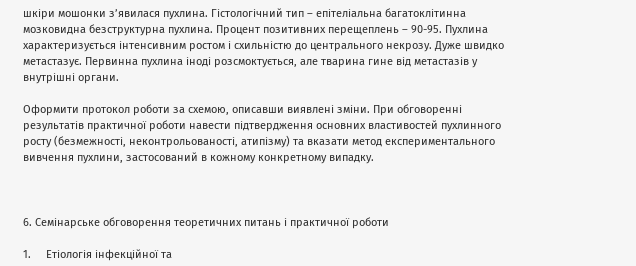шкіри мошонки з’явилася пухлина. Гістологічний тип – епітеліальна багатоклітинна мозковидна безструктурна пухлина. Процент позитивних перещеплень – 90-95. Пухлина характеризується інтенсивним ростом і схильністю до центрального некрозу. Дуже швидко метастазує. Первинна пухлина іноді розсмоктується, але тварина гине від метастазів у внутрішні органи.

Оформити протокол роботи за схемою, описавши виявлені зміни. При обговоренні результатів практичної роботи навести підтвердження основних властивостей пухлинного росту (безмежності, неконтрольованості, атипізму) та вказати метод експериментального вивчення пухлини, застосований в кожному конкретному випадку.



6. Семінарське обговорення теоретичних питань і практичної роботи

1.     Етіологія інфекційної та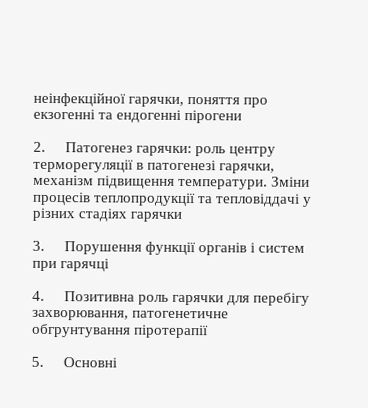неінфекційної гарячки, поняття про екзогенні та ендогенні пірогени

2.     Патогенез гарячки: роль центру терморегуляції в патогенезі гарячки, механізм підвищення температури. Зміни процесів теплопродукції та тепловіддачі у різних стадіях гарячки

3.     Порушення функції органів і систем при гарячці

4.     Позитивна роль гарячки для перебігу захворювання, патогенетичне обгрунтування піротерапії

5.     Основні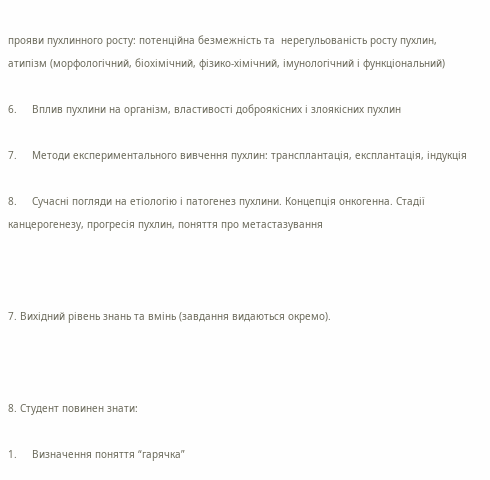прояви пухлинного росту: потенційна безмежність та  нерегульованість росту пухлин, атипізм (морфологічний, біохімічний, фізико-хімічний, імунологічний і функціональний)

6.     Вплив пухлини на організм, властивості доброякісних і злоякісних пухлин

7.     Методи експериментального вивчення пухлин: трансплантація, експлантація, індукція

8.     Сучасні погляди на етіологію і патогенез пухлини. Концепція онкогенна. Стадії канцерогенезу, прогресія пухлин, поняття про метастазування



7. Вихідний рівень знань та вмінь (завдання видаються окремо).



8. Студент повинен знати:

1.     Визначення поняття “гарячка”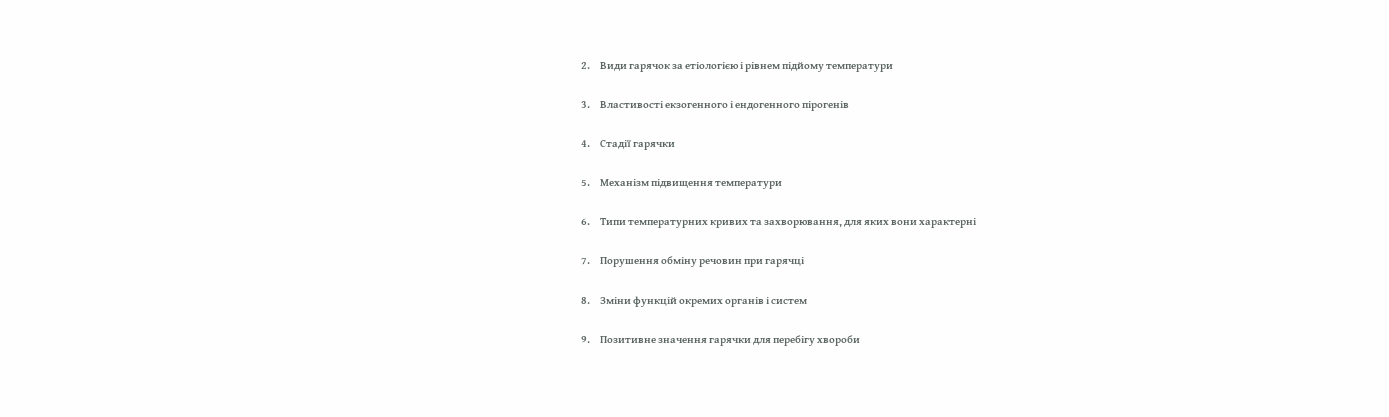2.     Види гарячок за етіологією і рівнем підйому температури

3.     Властивості екзогенного і ендогенного пірогенів

4.     Стадії гарячки

5.     Механізм підвищення температури

6.     Типи температурних кривих та захворювання, для яких вони характерні

7.     Порушення обміну речовин при гарячці

8.     Зміни функцій окремих органів і систем

9.     Позитивне значення гарячки для перебігу хвороби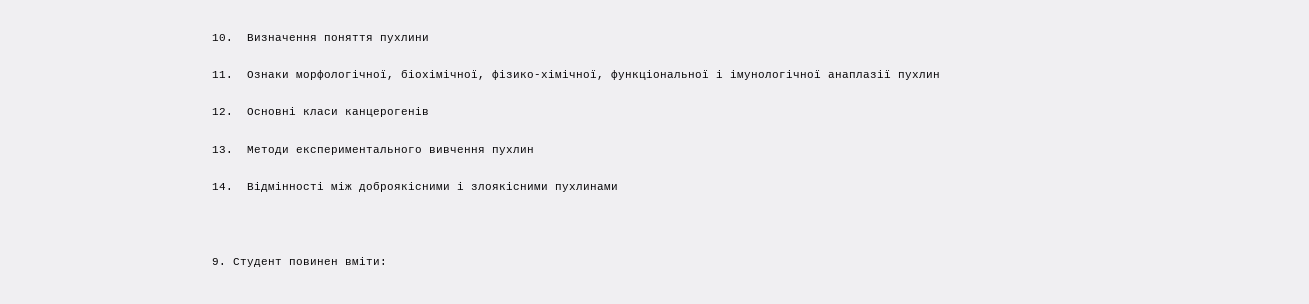10.  Визначення поняття пухлини

11.  Ознаки морфологічної, біохімічної, фізико-хімічної, функціональної і імунологічної анаплазії пухлин

12.  Основні класи канцерогенів

13.  Методи експериментального вивчення пухлин

14.  Відмінності між доброякісними і злоякісними пухлинами



9. Студент повинен вміти: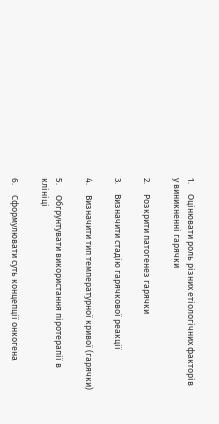1.     Оцінювати роль різних етіологічних факторів у виникненні гарячки

2.     Розкрити патогенез гарячки

3.     Визначити стадію гарячкової реакції

4.     Визначити тип температурної кривої (гарячки)

5.     Обгрунтувати використання піротерапії в клініці

6.     Сформулювати суть концепції онкогена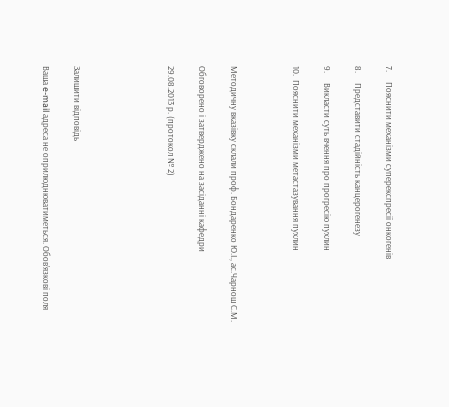7.     Пояснити механізми суперекспресії онкогенів

8.     Представити стадійність канцерогенезу

9.     Викласти суть вчення про прогресію пухлин

10.  Пояснити механізми метастазування пухлин



Методичну вказівку склали проф. Бондаренко Ю.І., ас.Чарнош С.М.

Обговорено і затверджено на засіданні кафедри

29.08.2013 р. (протокол № 2)





Залишити відповідь

Ваша e-mail адреса не оприлюднюватиметься. Обов’язкові поля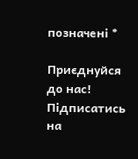позначені *

Приєднуйся до нас!
Підписатись на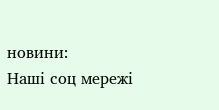новини:
Наші соц мережі